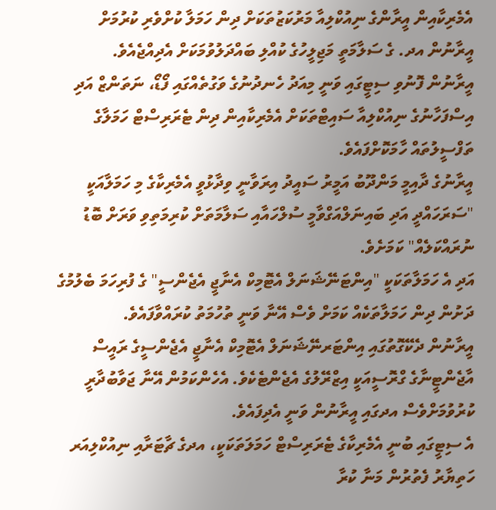އެމެރިކާއިން އީރާންގެ ނިއުކްލިއާ މަރުކަޒުތަކަށް ދިން ހަމަލާ ކުށްވެރި ކުރުމަށް އީރާނުން އދ. ގެ ސަލާމަތީ މަޖިލީހުގެ ކުއްލި ބައްދަލުވުމަކަށް އެދިއްޖެއެވެ.
އީރާނުން ފޮނުވި ސިޓީގައި ވަނީ މިއަދު ހެނދުނުގެ ވަގުތެއްގައި ފޯޑޯ، ނަތަންޒް އަދި އިސްފަހާނުގެ ނިއުކްލިއާ ސައިޓްތަކަށް އެމެރިކާއިން ދިން ޓެރަރިސްޓް ހަމަލާގެ ތަފްސީލުތައް ހާމަކޮށްފައެވެ.
އީރާނުގެ ދާއިމީ މަންދޫބު އަމީރު ސައީދު އިރަވާނީ ވިދާޅުވީ އެމެރިކާގެ މި ހަމަލާއަކީ "ސަރަހައްދީ އަދި ބައިނަލްއަގްވާމީ ސުލްހައާއި ސަލާމަތަށް ކުރިމަތިވި ވަރަށް ބޮޑު ނުރައްކަލެއް" ކަމަށެވެ.
އަދި އެ ހަމަލާތަކަކީ "އިންޓަނޭޝަނަލް އެޓޮމިކް އެނާޖީ އެޖެންސީ" ގެ ފުރިހަމަ ބެލުމުގެ ދަށުން ދިން ހަމަލާތަކެއް ކަމަށް ވެސް އޭނާ ވަނީ ތުހުމަތު ކުރައްވާފައެވެ.
އީރާނުން ދެކޭގޮތުގައި އިންޓަރނޭޝަނަލް އެޓޮމިކް އެނާޖީ އެޖެންސީގެ ރައީސް އާޖެންޓީނާގެ ގްރޮސީއަކީ އިޒްރޭލުގެ އެޖެންޓެކެވެ. އެހެންކަމުން އޭނާ ޖަވާބުދާރީ ކުރުވުމަށްވެސް އދގައި އީރާނުން ވަނީ އެދިފައެވެ.
އެ ސިޓީގައި ބުނީ އެމެރިކާގެ ޓެރަރިސްޓް ހަމަލަތަކަކީ، އދގެ ޗާޓަރާއި ނިއުކްލިއަރ ހަތިޔާރު ފެތުރުން މަނާ ކުރާ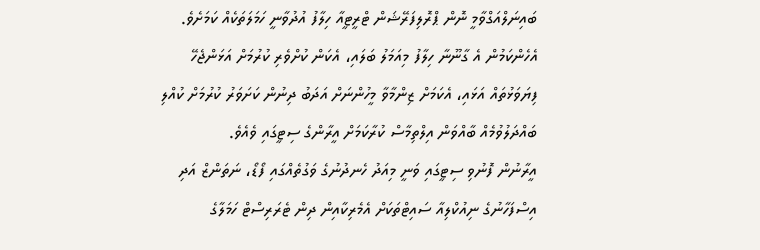ބައިނަލްއަގްވާމީ ނޮން ޕްރޮލިފަރޭޝަން ޓްރީޓީއާ ހިލާފު އުދުވާނީ ހަމަލަތަކެއް ކަމަށެވެ.
އެހެންކަމުން އެ ގާނޫނާ ހިލާފު މިއަމަލު ބަލައި، އެކަން ކުށްވެރި ކުރުމަށް އަޅަންޖެހޭ ފިޔަވަޅުތައް އަޅައި، އެކަމަށް ޒިންމާވާ މީހުންނަށް އަދަބު ދިނުން ކަށަވަރު ކުރުމަށް ކުއްލި ބައްދަލުވުމެއް ބާއްވަން އިލްތިމާސް ކުރާކަމަށް އީރާންގެ ސިޓީގައި ވެއެވެ.
އީރާނުން ފޮނުވި ސިޓީގައި ވަނީ މިއަދު ހެނދުނުގެ ވަގުތެއްގައި ފޯޑޯ، ނަތަންޒް އަދި އިސްފަހާނުގެ ނިއުކްލިއާ ސައިޓްތަކަށް އެމެރިކާއިން ދިން ޓެރަރިސްޓް ހަމަލާގެ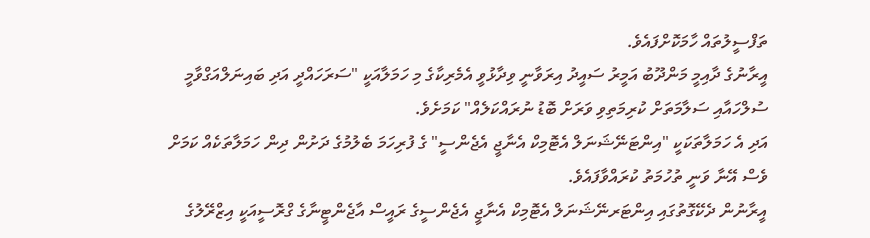ތަފްސީލުތައް ހާމަކޮށްފައެވެ.
އީރާނުގެ ދާއިމީ މަންދޫބު އަމީރު ސައީދު އިރަވާނީ ވިދާޅުވީ އެމެރިކާގެ މި ހަމަލާއަކީ "ސަރަހައްދީ އަދި ބައިނަލްއަގްވާމީ ސުލްހައާއި ސަލާމަތަށް ކުރިމަތިވި ވަރަށް ބޮޑު ނުރައްކަލެއް" ކަމަށެވެ.
އަދި އެ ހަމަލާތަކަކީ "އިންޓަނޭޝަނަލް އެޓޮމިކް އެނާޖީ އެޖެންސީ" ގެ ފުރިހަމަ ބެލުމުގެ ދަށުން ދިން ހަމަލާތަކެއް ކަމަށް ވެސް އޭނާ ވަނީ ތުހުމަތު ކުރައްވާފައެވެ.
އީރާނުން ދެކޭގޮތުގައި އިންޓަރނޭޝަނަލް އެޓޮމިކް އެނާޖީ އެޖެންސީގެ ރައީސް އާޖެންޓީނާގެ ގްރޮސީއަކީ އިޒްރޭލުގެ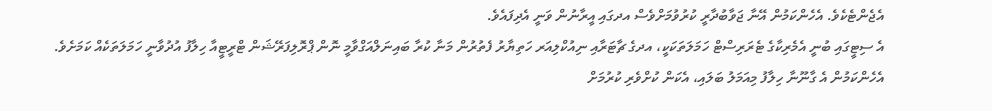އެޖެންޓެކެވެ. އެހެންކަމުން އޭނާ ޖަވާބުދާރީ ކުރުވުމަށްވެސް އދގައި އީރާނުން ވަނީ އެދިފައެވެ.
އެ ސިޓީގައި ބުނީ އެމެރިކާގެ ޓެރަރިސްޓް ހަމަލަތަކަކީ، އދގެ ޗާޓަރާއި ނިއުކްލިއަރ ހަތިޔާރު ފެތުރުން މަނާ ކުރާ ބައިނަލްއަގްވާމީ ނޮން ޕްރޮލިފަރޭޝަން ޓްރީޓީއާ ހިލާފު އުދުވާނީ ހަމަލަތަކެއް ކަމަށެވެ.
އެހެންކަމުން އެ ގާނޫނާ ހިލާފު މިއަމަލު ބަލައި، އެކަން ކުށްވެރި ކުރުމަށް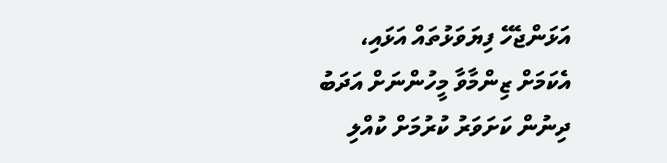އަޅަންޖެހޭ ފިޔަވަޅުތައް އަޅައި، އެކަމަށް ޒިންމާވާ މީހުންނަށް އަދަބު ދިނުން ކަށަވަރު ކުރުމަށް ކުއްލި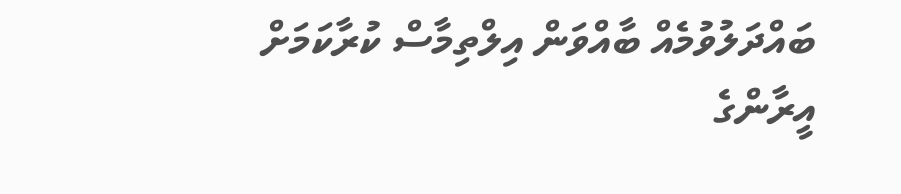ބައްދަލުވުމެއް ބާއްވަން އިލްތިމާސް ކުރާކަމަށް އީރާންގެ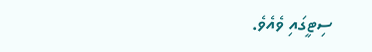ސިޓީގައި ވެއެވެ.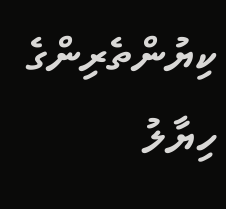ކިޔުންތެރިންގެ ހިޔާލު